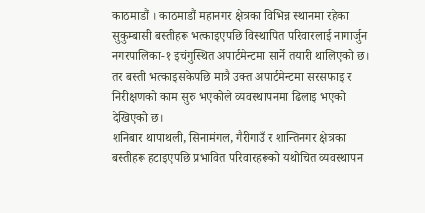काठमाडौं । काठमाडौं महानगर क्षेत्रका विभिन्न स्थानमा रहेका सुकुम्बासी बस्तीहरू भत्काइएपछि विस्थापित परिवारलाई नागार्जुन नगरपालिका-१ इचंगुस्थित अपार्टमेन्टमा सार्ने तयारी थालिएको छ। तर बस्ती भत्काइसकेपछि मात्रै उक्त अपार्टमेन्टमा सरसफाइ र निरीक्षणको काम सुरु भएकोले व्यवस्थापनमा ढिलाइ भएको देखिएको छ।
शनिबार थापाथली, सिनामंगल, गैरीगाउँ र शान्तिनगर क्षेत्रका बस्तीहरू हटाइएपछि प्रभावित परिवारहरूको यथोचित व्यवस्थापन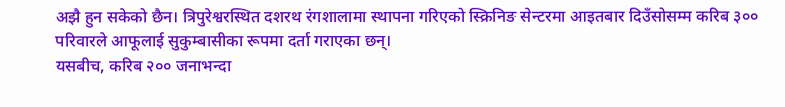अझै हुन सकेको छैन। त्रिपुरेश्वरस्थित दशरथ रंगशालामा स्थापना गरिएको स्क्रिनिङ सेन्टरमा आइतबार दिउँसोसम्म करिब ३०० परिवारले आफूलाई सुकुम्बासीका रूपमा दर्ता गराएका छन्।
यसबीच, करिब २०० जनाभन्दा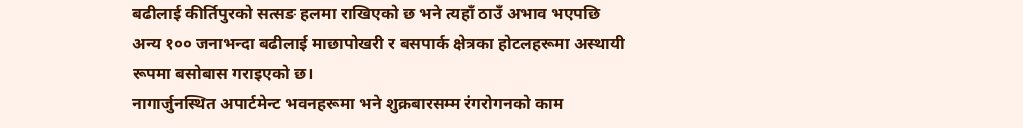बढीलाई कीर्तिपुरको सत्सङ हलमा राखिएको छ भने त्यहाँ ठाउँ अभाव भएपछि अन्य १०० जनाभन्दा बढीलाई माछापोखरी र बसपार्क क्षेत्रका होटलहरूमा अस्थायी रूपमा बसोबास गराइएको छ।
नागार्जुनस्थित अपार्टमेन्ट भवनहरूमा भने शुक्रबारसम्म रंगरोगनको काम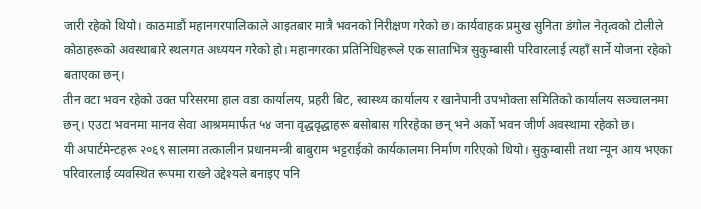जारी रहेको थियो। काठमाडौं महानगरपालिकाले आइतबार मात्रै भवनको निरीक्षण गरेको छ। कार्यवाहक प्रमुख सुनिता डंगोल नेतृत्वको टोलीले कोठाहरूको अवस्थाबारे स्थलगत अध्ययन गरेको हो। महानगरका प्रतिनिधिहरूले एक साताभित्र सुकुम्बासी परिवारलाई त्यहाँ सार्ने योजना रहेको बताएका छन्।
तीन वटा भवन रहेको उक्त परिसरमा हाल वडा कार्यालय, प्रहरी बिट, स्वास्थ्य कार्यालय र खानेपानी उपभोक्ता समितिको कार्यालय सञ्चालनमा छन्। एउटा भवनमा मानव सेवा आश्रममार्फत ५४ जना वृद्धवृद्धाहरू बसोबास गरिरहेका छन् भने अर्को भवन जीर्ण अवस्थामा रहेको छ।
यी अपार्टमेन्टहरू २०६९ सालमा तत्कालीन प्रधानमन्त्री बाबुराम भट्टराईको कार्यकालमा निर्माण गरिएको थियो। सुकुम्बासी तथा न्यून आय भएका परिवारलाई व्यवस्थित रूपमा राख्ने उद्देश्यले बनाइए पनि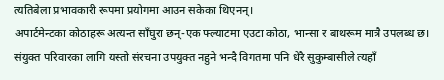त्यतिबेला प्रभावकारी रूपमा प्रयोगमा आउन सकेका थिएनन्।
अपार्टमेन्टका कोठाहरू अत्यन्त साँघुरा छन्-एक फ्ल्याटमा एउटा कोठा, भान्सा र बाथरूम मात्रै उपलब्ध छ। संयुक्त परिवारका लागि यस्तो संरचना उपयुक्त नहुने भन्दै विगतमा पनि धेरै सुकुम्बासीले त्यहाँ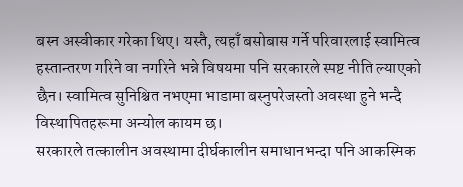बस्न अस्वीकार गरेका थिए। यस्तै, त्यहाँ बसोबास गर्ने परिवारलाई स्वामित्व हस्तान्तरण गरिने वा नगरिने भन्ने विषयमा पनि सरकारले स्पष्ट नीति ल्याएको छैन। स्वामित्व सुनिश्चित नभएमा भाडामा बस्नुपरेजस्तो अवस्था हुने भन्दै विस्थापितहरूमा अन्योल कायम छ।
सरकारले तत्कालीन अवस्थामा दीर्घकालीन समाधानभन्दा पनि आकस्मिक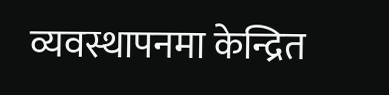व्यवस्थापनमा केन्द्रित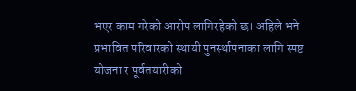भएर काम गरेको आरोप लागिरहेको छ। अहिले भने प्रभावित परिवारको स्थायी पुनर्स्थापनाका लागि स्पष्ट योजना र पूर्वतयारीको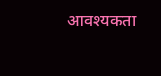आवश्यकता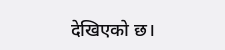देखिएको छ।